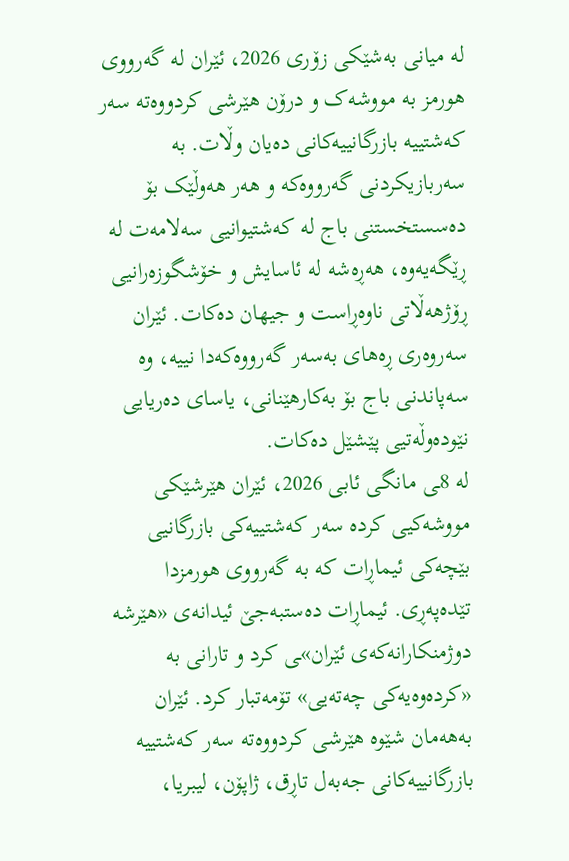لە میانی بەشێکی زۆری 2026، ئێران لە گەرووی هورمز بە مووشەک و درۆن هێرشی کردووەتە سەر کەشتییە بازرگانییەکانی دەیان وڵات. بە سەربازیکردنی گەرووەکە و هەر هەوڵێک بۆ دەسستخستنی باج لە کەشتیوانیی سەلامەت لە ڕێگەیەوە، هەڕەشە لە ئاسایش و خۆشگوزەرانیی ڕۆژهەڵاتی ناوەڕاست و جیهان دەکات. ئێران سەروەری ڕەهای بەسەر گەرووەکەدا نییە، وە سەپاندنی باج بۆ بەکارهێنانی، یاسای دەریایی نێودەوڵەتیی پێشێل دەکات.
لە 8ـی مانگی ئابی 2026، ئێران هێرشێکی مووشەکیی کردە سەر کەشتییەکی بازرگانیی بێچەکی ئیماڕات کە بە گەرووی هورمزدا تێدەپەڕی. ئیماڕات دەستبەجێ ئیدانەی «هێرشە دوژمنکارانەکەی ئێران»ـی کرد و تارانی بە «کردەوەیەکی چەتەیی» تۆمەتبار کرد. ئێران بەهەمان شێوە هێرشی کردووەتە سەر کەشتییە بازرگانییەکانی جەبەل تاڕق، ژاپۆن، لیبریا،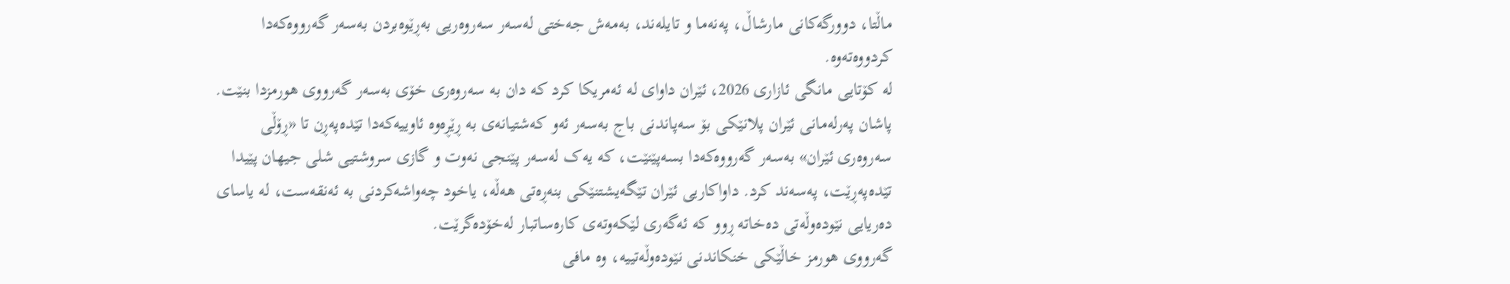ماڵتا، دوورگەکانی مارشاڵ، پەنەما و تایلەند، بەمەش جەختی لەسەر سەروەریی بەڕێوەبردن بەسەر گەرووەکەدا کردووەتەوە.
لە کۆتایی مانگی ئازاری 2026، ئێران داوای لە ئەمریکا کرد کە دان بە سەروەری خۆی بەسەر گەرووی هورمزدا بنێت. پاشان پەرلەمانی ئێران پلانێکی بۆ سەپاندنی باج بەسەر ئەو کەشتیانەی بە ڕێڕەوە ئاوییەکەدا تێدەپەڕن تا «ڕۆڵی سەروەری ئێران» بەسەر گەرووەکەدا بسەپێنێت، کە یەک لەسەر پێنجی نەوت و گازی سروشتیی شلی جیهان پێیدا تێدەپەڕێت، پەسەند کرد. داواکاریی ئێران تێگەیشتنێکی بنەڕەتی هەڵە، یاخود چەواشەکردنی بە ئەنقەست، لە یاسای دەریایی نێودەوڵەتی دەخاتە ڕوو کە ئەگەری لێکەوتەی کارەساتبار لەخۆدەگرێت.
گەرووی هورمز خاڵێکی خنکاندنی نێودەوڵەتییە، وە مافی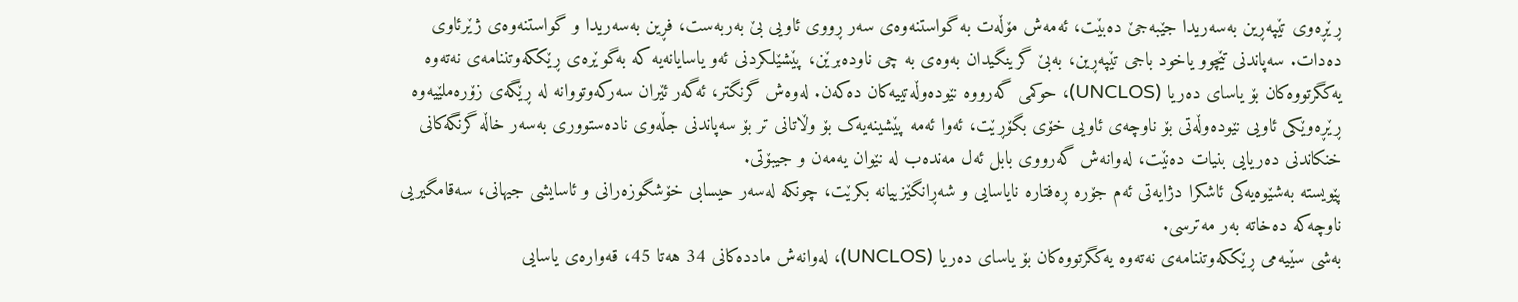ڕێڕەوی تێپەڕین بەسەریدا جێبەجێ دەبێت، ئەمەش مۆڵەت بە گواستنەوەی سەر ڕووی ئاویی بێ بەربەست، فڕین بەسەریدا و گواستنەوەی ژێرئاوی دەدات. سەپاندنی تێچوو یاخود باجی تێپەڕین، بەبێ گرینگیدان بەوەی بە چی ناودەبرێن، پێشێلکردنی ئەو یاسایانەیە کە بەگوێرەی ڕێککەوتننامەی نەتەوە یەکگرتووەکان بۆ یاسای دەریا (UNCLOS)، حوکمی گەرووە نێودەوڵەتییەکان دەکەن. لەوەش گرنگتر، ئەگەر ئێران سەرکەوتووانە لە ڕێگەی زۆرەملێیەوە ڕێڕەوێکی ئاویی نێودەوڵەتی بۆ ناوچەی ئاویی خۆی بگۆڕێت، ئەوا ئەمە پێشینەیەک بۆ وڵاتانی تر بۆ سەپاندنی جڵەوی نادەستووری بەسەر خاڵە گرنگەکانی خنکاندنی دەریایی بنیات دەنێت، لەوانەش گەرووی بابل ئەل مەندەب لە نێوان یەمەن و جیبۆتی.
پێویستە بەشێوەیەکی ئاشکرا دژایەتی ئەم جۆرە ڕەفتارە نایاسایی و شەڕانگێزییانە بکرێت، چونکە لەسەر حیسابی خۆشگوزەرانی و ئاسایشی جیهانی، سەقامگیریی ناوچەکە دەخاتە بەر مەترسی.
بەشی سێیەمی ڕێککەوتننامەی نەتەوە یەکگرتووەکان بۆ یاسای دەریا (UNCLOS)، لەوانەش ماددەکانی 34 هەتا 45، قەوارەی یاسایی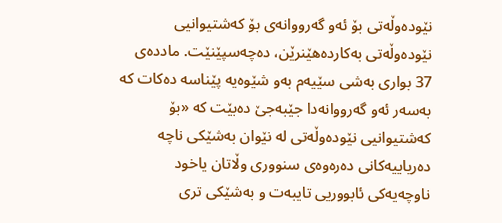نێودەوڵەتی بۆ ئەو گەرووانەی بۆ کەشتیوانیی نێودەوڵەتی بەکاردەهێنرێن، دەچەسپێنێت. ماددەی 37 بواری بەشی سێیەم بەو شێوەیە پێناسە دەکات کە بەسەر ئەو گەرووانەدا جێبەجێ دەبێت کە «بۆ کەشتیوانیی نێودەوڵەتی لە نێوان بەشێکی ناچە دەریاییەکانی دەرەوەی سنووری وڵاتان یاخود ناوچەیەکی ئابووریی تایبەت و بەشێکی تری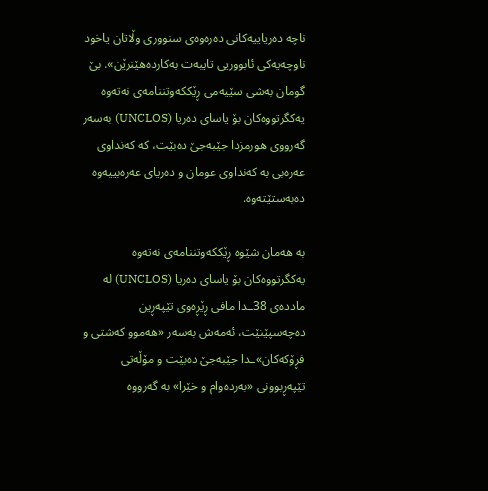ناچە دەریاییەکانی دەرەوەی سنووری وڵاتان یاخود ناوچەیەکی ئابووریی تایبەت بەکاردەهێنرێن». بێ گومان بەشی سێیەمی ڕێککەوتننامەی نەتەوە یەکگرتووەکان بۆ یاسای دەریا (UNCLOS) بەسەر گەرووی هورمزدا جێبەجێ دەبێت، کە کەنداوی عەرەبی بە کەنداوی عومان و دەریای عەرەبییەوە دەبەستێتەوە.

بە هەمان شێوە ڕێککەوتننامەی نەتەوە یەکگرتووەکان بۆ یاسای دەریا (UNCLOS) لە ماددەی 38ـدا مافی ڕێڕەوی تێپەڕین دەچەسپێنێت، ئەمەش بەسەر «هەموو کەشتی و فڕۆکەکان»ـدا جێبەجێ دەبێت و مۆڵەتی تێپەڕبوونی «بەردەوام و خێرا» بە گەرووە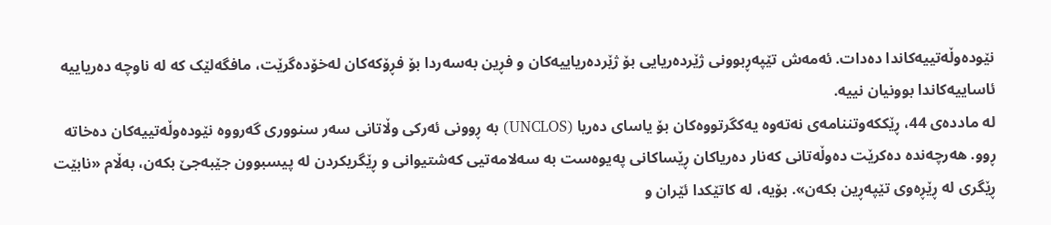نێودەوڵەتییەکاندا دەدات. ئەمەش تێپەڕبوونی ژێردەریایی بۆ ژێردەریاییەکان و فڕین بەسەردا بۆ فڕۆکەکان لەخۆدەگرێت، مافگەلێک کە لە ناوچە دەریاییە ئاساییەکاندا بوونیان نییە.
لە ماددەی 44، ڕێککەوتننامەی نەتەوە یەکگرتووەکان بۆ یاسای دەریا (UNCLOS) بە ڕوونی ئەرکی وڵاتانی سەر سنووری گەرووە نێودەوڵەتییەکان دەخاتە ڕوو. هەرچەندە دەکرێت دەوڵەتانی کەنار دەریاکان ڕێساکانی پەیوەست بە سەلامەتیی کەشتیوانی و ڕێگریکردن لە پیسبوون جێبەجێ بکەن، بەڵام «نابێت ڕێگری لە ڕێڕەوی تێپەڕین بکەن». بۆیە، لە کاتێکدا ئێران و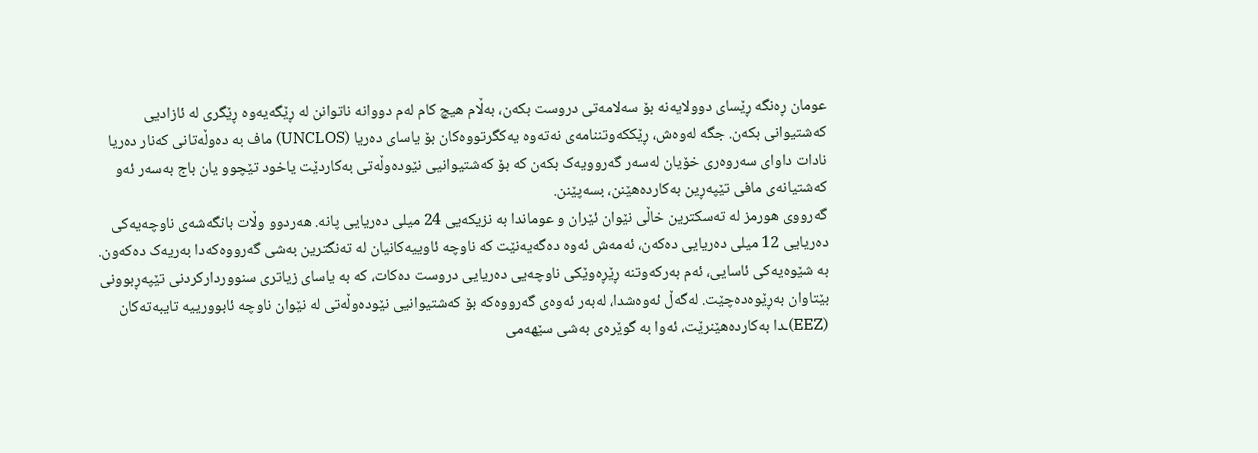عومان ڕەنگە ڕێسای دوولایەنە بۆ سەلامەتی دروست بکەن، بەڵام هیچ کام لەم دووانە ناتوانن لە ڕێگەیەوە ڕێگری لە ئازادیی کەشتیوانی بکەن. جگە لەوەش، ڕێککەوتننامەی نەتەوە یەکگرتووەکان بۆ یاسای دەریا (UNCLOS) ماف بە دەوڵەتانی کەنار دەریا نادات داوای سەروەری خۆیان لەسەر گەروویەک بکەن کە بۆ کەشتیوانیی نێودەوڵەتی بەکاردێت یاخود تێچوو یان باج بەسەر ئەو کەشتیانەی مافی تێپەڕین بەکاردەهێنن، بسەپێنن.
گەرووی هورمز لە تەسکترین خاڵی نێوان ئێران و عوماندا بە نزیکەیی 24 میلی دەریایی پانە. هەردوو وڵات بانگەشەی ناوچەیەکی دەریایی 12 میلی دەریایی دەکەن، ئەمەش ئەوە دەگەیەنێت کە ناوچە ئاوییەکانیان لە تەنگترین بەشی گەرووەکەدا بەریەک دەکەون. بە شێوەیەکی ئاسایی، ئەم بەرکەوتنە ڕێڕەوێکی ناوچەیی دەریایی دروست دەکات، کە بە یاسای زیاتری سنووردارکردنی تێپەڕبوونی بێتاوان بەڕێوەدەچێت. لەگەڵ ئەوەشدا، لەبەر ئەوەی گەرووەکە بۆ کەشتیوانیی نێودەوڵەتی لە نێوان ناوچە ئابوورییە تایبەتەکان (EEZ)ـدا بەکاردەهێنرێت، ئەوا بە گوێرەی بەشی سێهەمی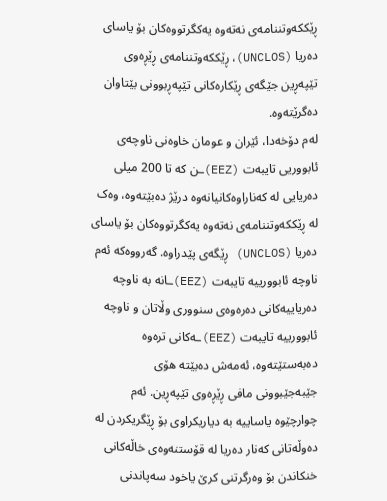ڕێککەوتننامەی نەتەوە یەکگرتووەکان بۆ یاسای دەریا (UNCLOS)، ڕێککەوتننامەی ڕێڕەوی تێپەڕین جێگەی ڕێکارەکانی تێپەڕبوونی بێتاوان دەگرێتەوە.
لەم دۆخەدا، ئێران و عومان خاوەنی ناوچەی ئابووریی تایبەت (EEZ)ـن کە تا 200 میلی دەریایی لە کەناراوەکانیانەوە درێژ دەبێتەوە، وەک لە ڕێککەوتننامەی نەتەوە یەکگرتووەکان بۆ یاسای دەریا (UNCLOS) ڕێگەی پێدراوە. گەرووەکە ئەم ناوچە ئابوورییە تایبەت (EEZ)ـانە بە ناوچە دەریاییەکانی دەرەوەی سنووری وڵاتان و ناوچە ئابوورییە تایبەت (EEZ)ـەکانی ترەوە دەبەستێتەوە، ئەمەش دەبێتە هۆی جێبەجێبوونی مافی ڕێڕەوی تێپەڕین. ئەم چوارچێوە یاساییە بە دیاریکراوی بۆ ڕێگریکردن لە دەوڵەتانی کەنار دەریا لە قۆستنەوەی خاڵەکانی خنکاندن بۆ وەرگرتنی کرێ یاخود سەپاندنی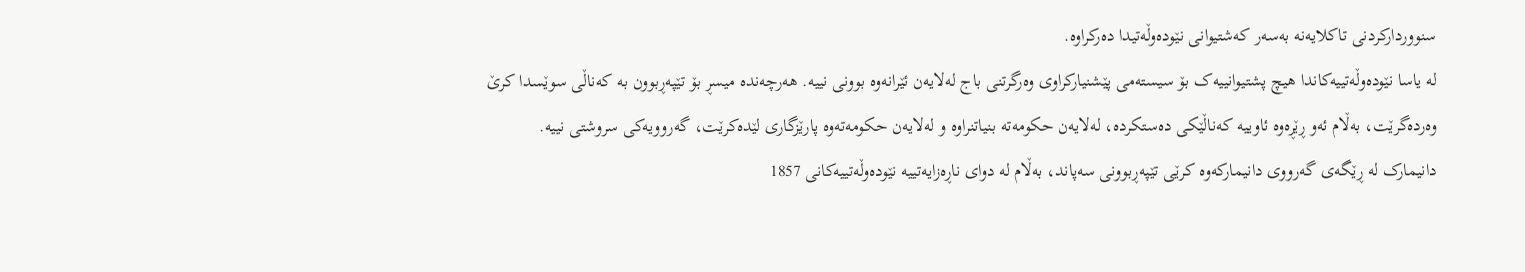سنووردارکردنی تاکلایەنە بەسەر کەشتیوانی نێودەوڵەتیدا دەرکراوە.
لە یاسا نێودەوڵەتییەکاندا هیچ پشتیوانییەک بۆ سیستەمی پێشنیارکراوی وەرگرتنی باج لەلایەن ئێرانەوە بوونی نییە. هەرچەندە میسڕ بۆ تێپەڕبوون بە کەناڵی سوێسدا کرێ وەردەگرێت، بەڵام ئەو ڕێڕەوە ئاوییە کەناڵێکی دەستکردە، لەلایەن حکومەتە بنیاتنراوە و لەلایەن حکومەتەوە پارێزگاری لێدەکرێت، گەروویەکی سروشتی نییە. دانیمارک لە ڕێگەی گەرووی دانیمارکەوە کرێی تێپەڕبوونی سەپاند، بەڵام لە دوای ناڕەزایەتییە نێودەوڵەتییەکانی 1857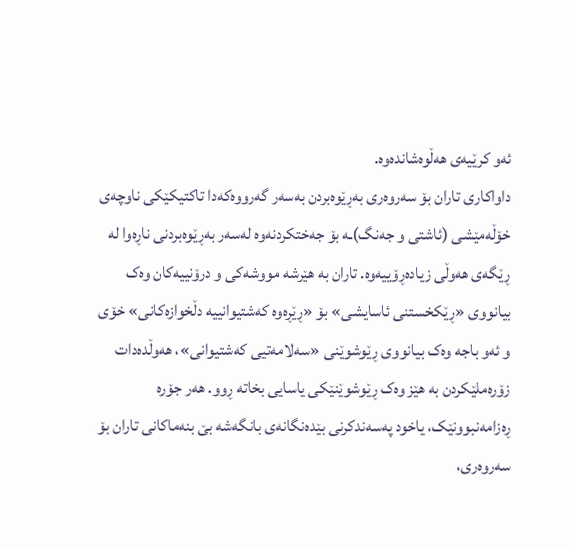ئەو کرێیەی هەڵوەشاندەوە.
داواکاری تاران بۆ سەروەری بەڕێوەبردن بەسەر گەرووەکەدا تاکتیکێکی ناوچەی خۆڵەمێشی (ئاشتی و جەنگ)ـە بۆ جەختکردنەوە لەسەر بەڕێوەبردنی ناڕەوا لە ڕێگەی هەوڵی زیادەڕۆییەوە. تاران بە هێرشە مووشەکی و درۆنییەکان وەک بیانووی «ڕێکخستنی ئاسایشی» بۆ «ڕێڕەوە کەشتیوانییە دڵخوازەکانی» خۆی و ئەو باجە وەک بیانووی ڕێوشوێنی «سەلامەتیی کەشتیوانی»، هەوڵدەدات زۆرەملێکردن بە هێز وەک ڕێوشوێنێکی یاسایی بخاتە ڕوو. هەر جۆرە ڕەزامەنبوونێک، یاخود پەسەندکرنی بێدەنگانەی بانگەشە بێ بنەماکانی تاران بۆ سەروەری،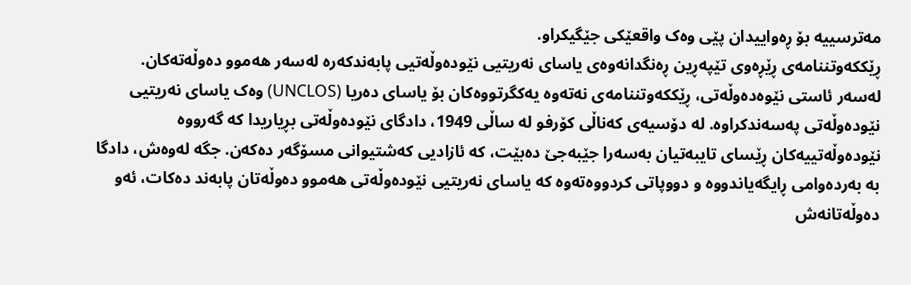مەترسییە بۆ ڕەواییدان پێی وەک واقعێکی جێگیکراو.
ڕێککەوتننامەی ڕێڕەوی تێپەڕین ڕەنگدانەوەی یاسای نەریتیی نێودەوڵەتیی پابەندکەرە لەسەر هەموو دەوڵەتەکان. لەسەر ئاستی نێوەدەوڵەتی، ڕێککەوتننامەی نەتەوە یەکگرتووەکان بۆ یاسای دەریا (UNCLOS) وەک یاسای نەریتیی نێودەوڵەتی پەسەندکراوە. لە دۆسیەی کەناڵی کۆرفو لە ساڵی 1949، دادگای نێودەوڵەتی بڕیاریدا کە گەرووە نێودەوڵەتییەکان ڕێسای تایبەتیان بەسەرا جێبەجێ دەبێت، کە ئازادیی کەشتیوانی مسۆگەر دەکەن. جگە لەوەش، دادگا بە بەردەوامی ڕایگەیاندووە و دووپاتی کردووەتەوە کە یاسای نەریتیی نێودەوڵەتی هەموو دەوڵەتان پابەند دەکات، ئەو دەوڵەتانەش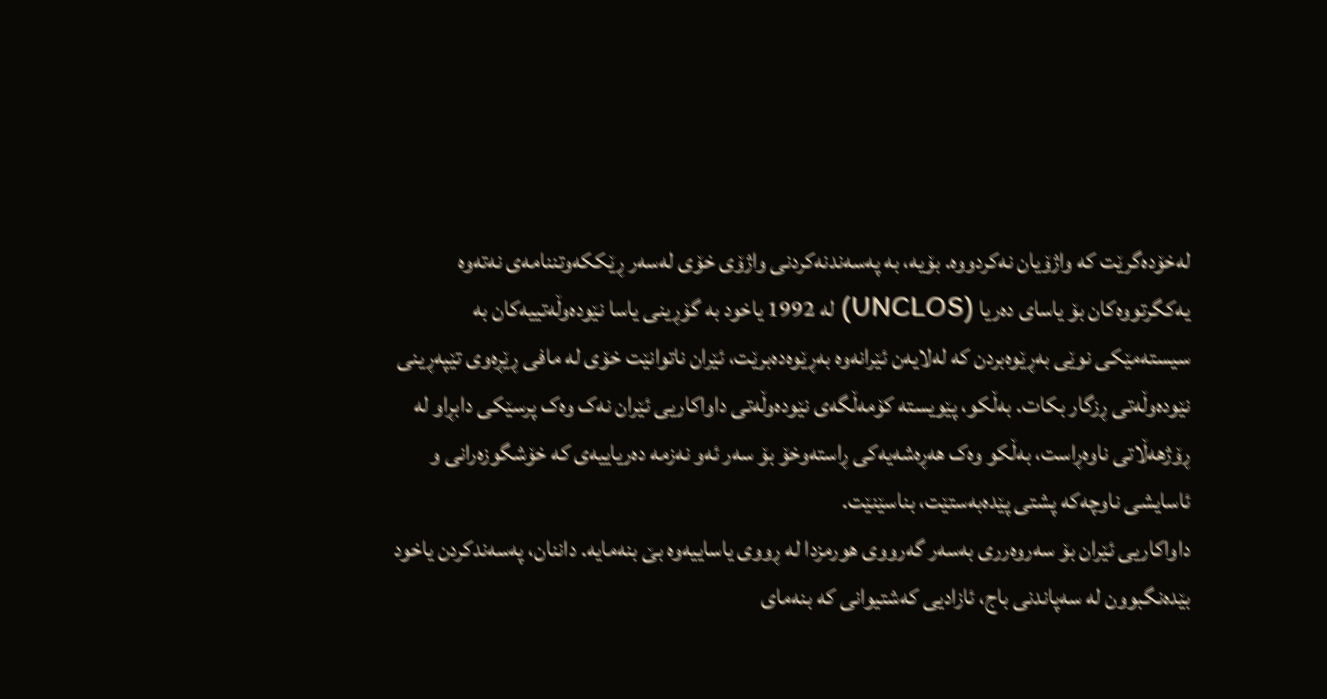لەخۆدەگرێت کە واژۆیان نەکردووە. بۆیە، بە پەسەندنەکردنی واژۆی خۆی لەسەر ڕێککەوتننامەی نەتەوە یەکگرتووەکان بۆ یاسای دەریا (UNCLOS) لە 1992 یاخود بە گۆڕینی یاسا نێودەوڵەتییەکان بە سیستەمێکی نوێی بەڕێوەبردن کە لەلایەن ئێرانەوە بەڕێوەدەبرێت، ئێران ناتوانێت خۆی لە مافی ڕێڕەوی تێپەڕینی نێودەوڵەتی ڕزگار بکات. بەڵکو، پێویستە کۆمەڵگەی نێودەوڵەتی داواکاریی ئێران نەک وەک پرسێکی دابڕاو لە ڕۆژهەڵاتی ناوەڕاست، بەڵکو وەک هەڕەشەیەکی ڕاستەوخۆ بۆ سەر ئەو نەزمە دەریاییەی کە خۆشگوزەرانی و ئاسایشی ناوچەکە پشتی پێدەبەستێت، بناسێنێت.
داواکاریی ئێران بۆ سەروەرری بەسەر گەرووی هورمزدا لە ڕووی یاساییەوە بێ بنەمایە. داننان، پەسەندکردن یاخود بێدەنگبوون لە سەپاندنی باج، ئازادیی کەشتیوانی کە بنەمای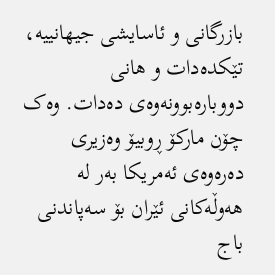بازرگانی و ئاسایشی جیهانییە، تێکدەدات و هانی دووبارەبوونەوەی دەدات. وەک چۆن مارکۆ ڕوبیۆ وەزیری دەرەوەی ئەمریکا بەر لە هەوڵەکانی ئێران بۆ سەپاندنی باج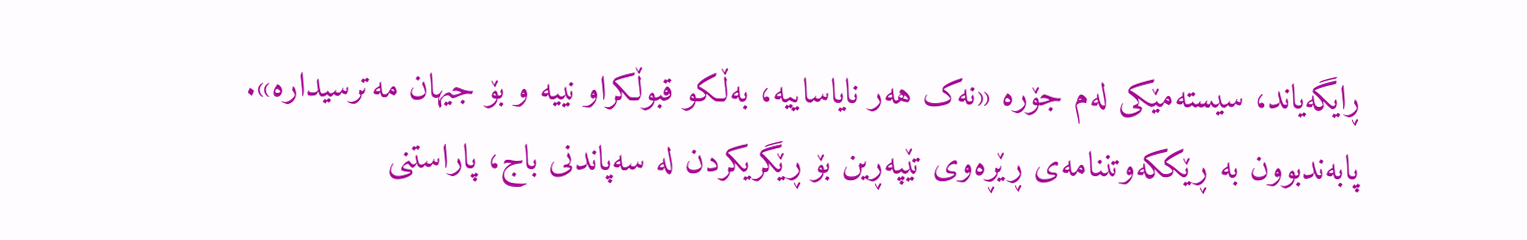ڕایگەیاند، سیستەمێکی لەم جۆرە «نەک هەر نایاساییە، بەڵکو قبوڵکراو نییە و بۆ جیهان مەترسیدارە».
پابەندبوون بە ڕێککەوتننامەی ڕێڕەوی تێپەڕین بۆ ڕێگریکردن لە سەپاندنی باج، پاراستنی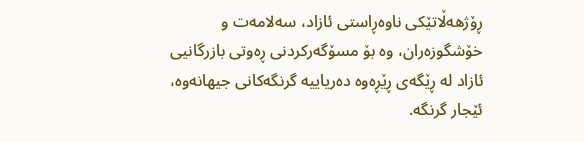ڕۆژهەڵاتێکی ناوەڕاستی ئازاد، سەلامەت و خۆشگوزەران، وە بۆ مسۆگەرکردنی ڕەوتی بازرگانیی ئازاد لە ڕێگەی ڕێڕەوە دەریاییە گرنگەکانی جیهانەوە، ئێجار گرنگە.